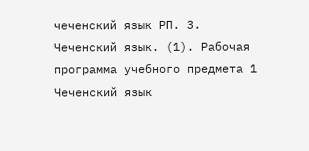чеченский язык РП. 3. Чеченский язык. (1). Рабочая программа учебного предмета 1 Чеченский язык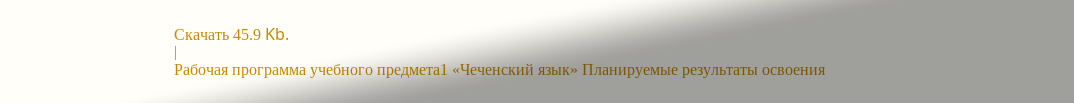Скачать 45.9 Kb.
|
Рабочая программа учебного предмета1 «Чеченский язык» Планируемые результаты освоения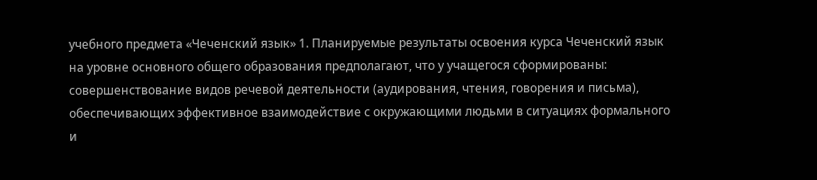учебного предмета «Чеченский язык» 1. Планируемые результаты освоения курса Чеченский язык на уровне основного общего образования предполагают, что у учащегося сформированы: совершенствование видов речевой деятельности (аудирования, чтения, говорения и письма), обеспечивающих эффективное взаимодействие с окружающими людьми в ситуациях формального и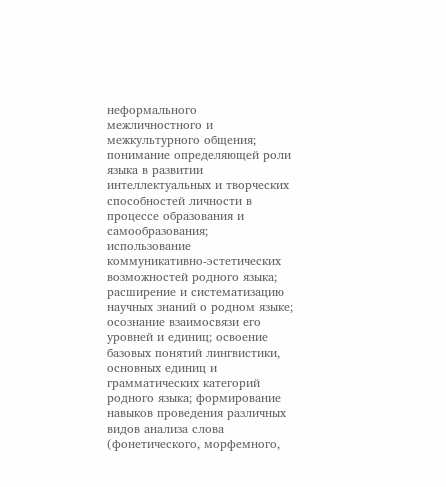неформального межличностного и межкультурного общения; понимание определяющей роли языка в развитии интеллектуальных и творческих способностей личности в процессе образования и самообразования; использование коммуникативно-эстетических возможностей родного языка; расширение и систематизацию научных знаний о родном языке; осознание взаимосвязи его уровней и единиц; освоение базовых понятий лингвистики, основных единиц и грамматических категорий родного языка; формирование навыков проведения различных видов анализа слова (фонетического, морфемного,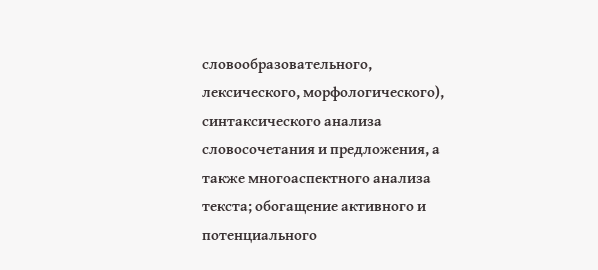словообразовательного, лексического, морфологического), синтаксического анализа словосочетания и предложения, а также многоаспектного анализа текста; обогащение активного и потенциального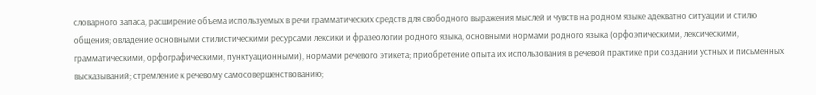словарного запаса, расширение объема используемых в речи грамматических средств для свободного выражения мыслей и чувств на родном языке адекватно ситуации и стилю общения; овладение основными стилистическими ресурсами лексики и фразеологии родного языка, основными нормами родного языка (орфоэпическими, лексическими, грамматическими, орфографическими, пунктуационными), нормами речевого этикета; приобретение опыта их использования в речевой практике при создании устных и письменных высказываний; стремление к речевому самосовершенствованию;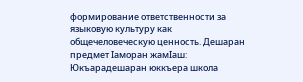формирование ответственности за языковую культуру как общечеловеческую ценность. Дешаран предмет Iаморан жамIаш: Юкъарадешаран юккъера школа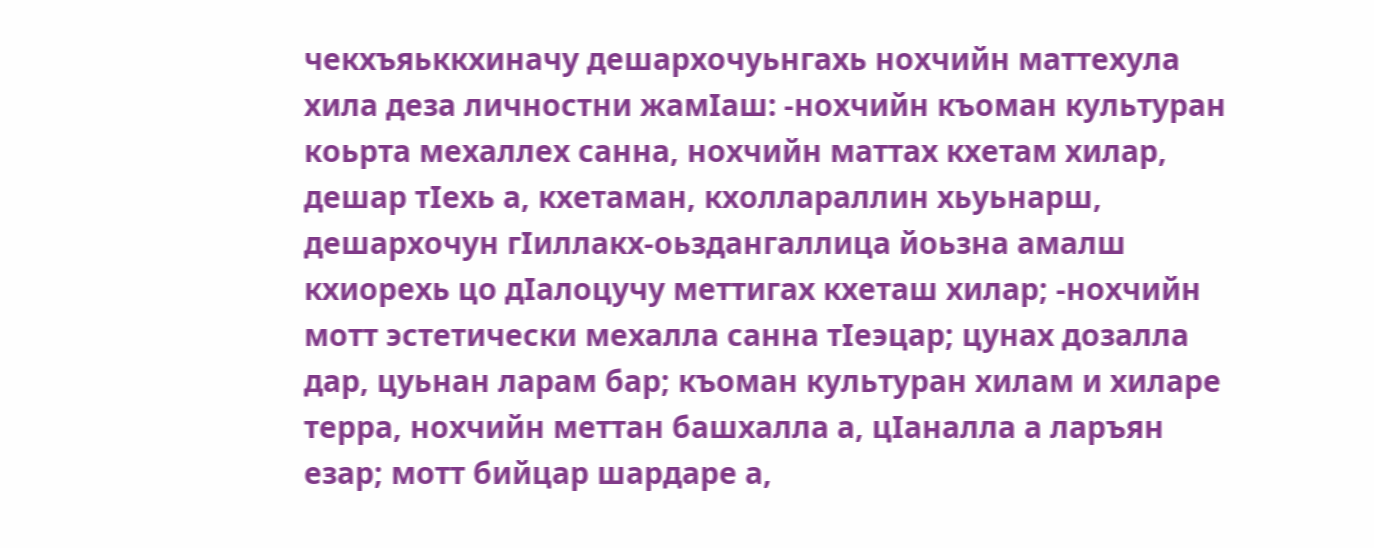чекхъяьккхиначу дешархочуьнгахь нохчийн маттехула хила деза личностни жамIаш: -нохчийн къоман культуран коьрта мехаллех санна, нохчийн маттах кхетам хилар, дешар тIехь а, кхетаман, кхоллараллин хьуьнарш, дешархочун гIиллакх-оьздангаллица йоьзна амалш кхиорехь цо дIалоцучу меттигах кхеташ хилар; -нохчийн мотт эстетически мехалла санна тIеэцар; цунах дозалла дар, цуьнан ларам бар; къоман культуран хилам и хиларе терра, нохчийн меттан башхалла а, цIаналла а ларъян езар; мотт бийцар шардаре а,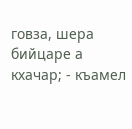говза, шера бийцаре а кхачар; - къамел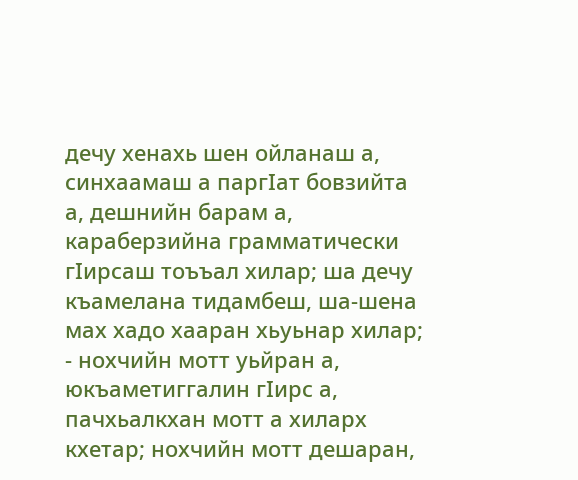дечу хенахь шен ойланаш а, синхаамаш а паргIат бовзийта а, дешнийн барам а, караберзийна грамматически гIирсаш тоъъал хилар; ша дечу къамелана тидамбеш, ша-шена мах хадо хааран хьуьнар хилар; - нохчийн мотт уьйран а, юкъаметиггалин гIирс а, пачхьалкхан мотт а хиларх кхетар; нохчийн мотт дешаран,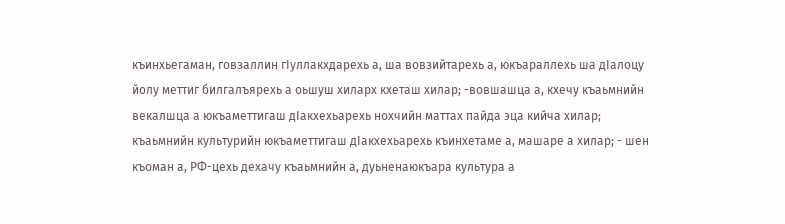къинхьегаман, говзаллин гIуллакхдарехь а, ша вовзийтарехь а, юкъараллехь ша дIалоцу йолу меттиг билгалъярехь а оьшуш хиларх кхеташ хилар; -вовшашца а, кхечу къаьмнийн векалшца а юкъаметтигаш дIакхехьарехь нохчийн маттах пайда эца кийча хилар; къаьмнийн культурийн юкъаметтигаш дIакхехьарехь къинхетаме а, машаре а хилар; - шен къоман а, РФ-цехь дехачу къаьмнийн а, дуьненаюкъара культура а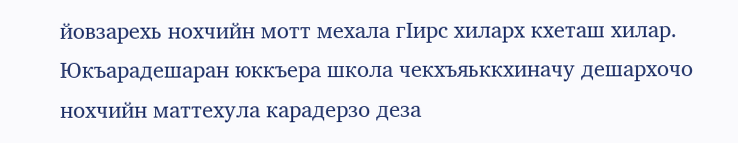йовзарехь нохчийн мотт мехала гIирс хиларх кхеташ хилар. Юкъарадешаран юккъера школа чекхъяьккхиначу дешархочо нохчийн маттехула карадерзо деза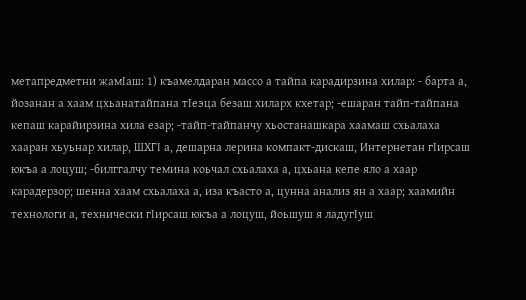метапредметни жамIаш: 1) къамелдаран массо а тайпа карадирзина хилар: - барта а, йозанан а хаам цхьанатайпана тIеэца безаш хиларх кхетар; -ешаран тайп-тайпана кепаш карайирзина хила езар; -тайп-тайпанчу хьостанашкара хаамаш схьалаха хааран хьуьнар хилар, ШХГI а, дешарна лерина компакт-дискаш, Интернетан гIирсаш юкъа а лоцуш; -билггалчу темина коьчал схьалаха а, цхьана кепе яло а хаар карадерзор; шенна хаам схьалаха а, иза къасто а, цунна анализ ян а хаар; хаамийн технологи а, технически гIирсаш юкъа а лоцуш, йоьшуш я ладугIуш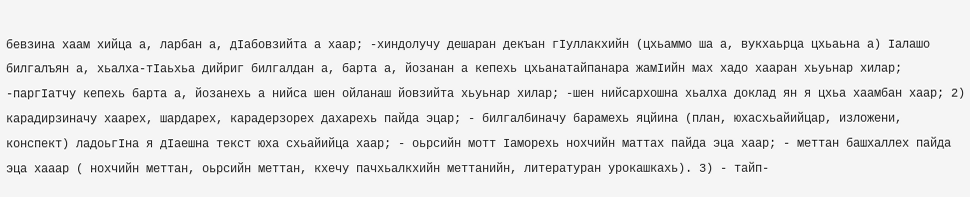бевзина хаам хийца а, ларбан а, дIабовзийта а хаар; -хиндолучу дешаран декъан гIуллакхийн (цхьаммо ша а, вукхаьрца цхьаьна а) Iалашо билгалъян а, хьалха-тIаьхьа дийриг билгалдан а, барта а, йозанан а кепехь цхьанатайпанара жамIийн мах хадо хааран хьуьнар хилар; -паргIатчу кепехь барта а, йозанехь а нийса шен ойланаш йовзийта хьуьнар хилар; -шен нийсархошна хьалха доклад ян я цхьа хаамбан хаар; 2) карадирзиначу хаарех, шардарех, карадерзорех дахарехь пайда эцар; - билгалбиначу барамехь яцйина (план, юхасхьайийцар, изложени, конспект) ладоьгIна я дIаешна текст юха схьайийца хаар; - оьрсийн мотт Iаморехь нохчийн маттах пайда эца хаар; - меттан башхаллех пайда эца хааар ( нохчийн меттан, оьрсийн меттан, кхечу пачхьалкхийн меттанийн, литературан урокашкахь). 3) - тайп-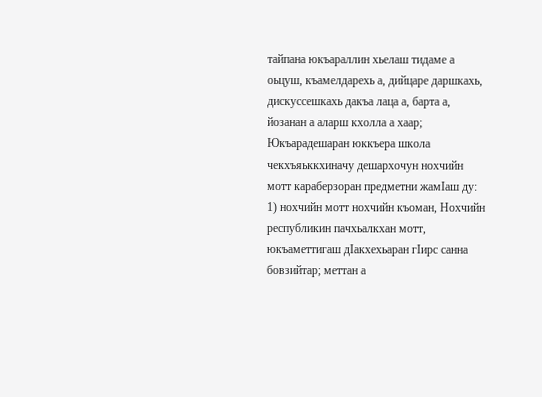тайпана юкъараллин хьелаш тидаме а оьцуш, къамелдарехь а, дийцаре даршкахь, дискуссешкахь дакъа лаца а, барта а, йозанан а аларш кхолла а хаар; Юкъарадешаран юккъера школа чекхъяьккхиначу дешархочун нохчийн мотт караберзоран предметни жамIаш ду: 1) нохчийн мотт нохчийн къоман, Нохчийн республикин пачхьалкхан мотт, юкъаметтигаш дIакхехьаран гIирс санна бовзийтар; меттан а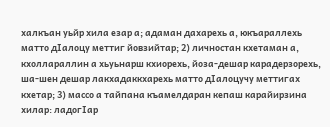халкъан уьйр хила езар а; адаман дахарехь а, юкъараллехь матто дIалоцу меттиг йовзийтар; 2) личностан кхетаман а, кхоллараллин а хьуьнарш кхиорехь, йоза-дешар карадерзорехь, ша-шен дешар лакхадаккхарехь матто дIалоцучу меттигах кхетар; 3) массо а тайпана къамелдаран кепаш карайирзина хилар: ладогIар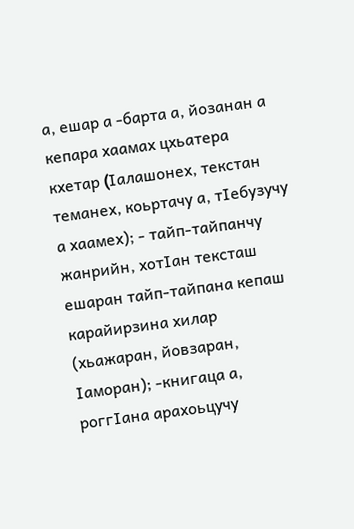а, ешар а -барта а, йозанан а кепара хаамах цхьатера кхетар (Iалашонех, текстан теманех, коьртачу а, тIебузучу а хаамех); - тайп-тайпанчу жанрийн, хотIан тексташ ешаран тайп-тайпана кепаш карайирзина хилар (хьажаран, йовзаран, Iаморан); -книгаца а, роггIана арахоьцучу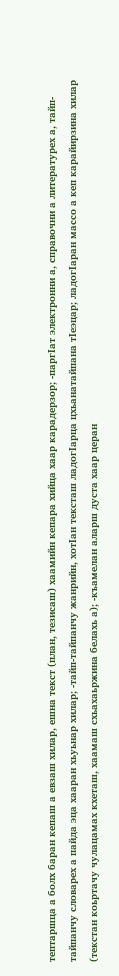тептаршца а болх баран кепаш а евзаш хилар, ешна текст (план, тезисаш) хаамийн кепара хийца хаар карадерзор; -паргIат электронни а, справочни а литературех а, тайп-тайпанчу словарех а пайда эца хааран хьуьнар хилар; -тайп-тайпанчу жанрийн, хотIан тексташ ладогIарца цхьанатайпана тIеэцар; ладогIаран массо а кеп карайирзина хилар (текстан коьртачу чулацамах кхеташ, хаамаш схьахаьржина белахь а); -къамелан аларш дуста хаар церан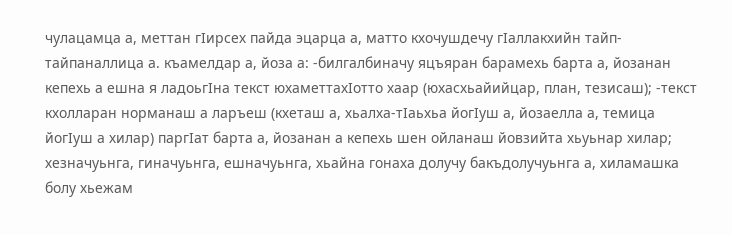чулацамца а, меттан гIирсех пайда эцарца а, матто кхочушдечу гIаллакхийн тайп-тайпаналлица а. къамелдар а, йоза а: -билгалбиначу яцъяран барамехь барта а, йозанан кепехь а ешна я ладоьгIна текст юхаметтахIотто хаар (юхасхьайийцар, план, тезисаш); -текст кхолларан норманаш а ларъеш (кхеташ а, хьалха-тIаьхьа йогIуш а, йозаелла а, темица йогIуш а хилар) паргIат барта а, йозанан а кепехь шен ойланаш йовзийта хьуьнар хилар; хезначуьнга, гиначуьнга, ешначуьнга, хьайна гонаха долучу бакъдолучуьнга а, хиламашка болу хьежам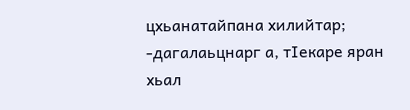цхьанатайпана хилийтар; -дагалаьцнарг а, тIекаре яран хьал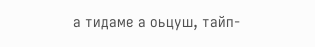а тидаме а оьцуш, тайп-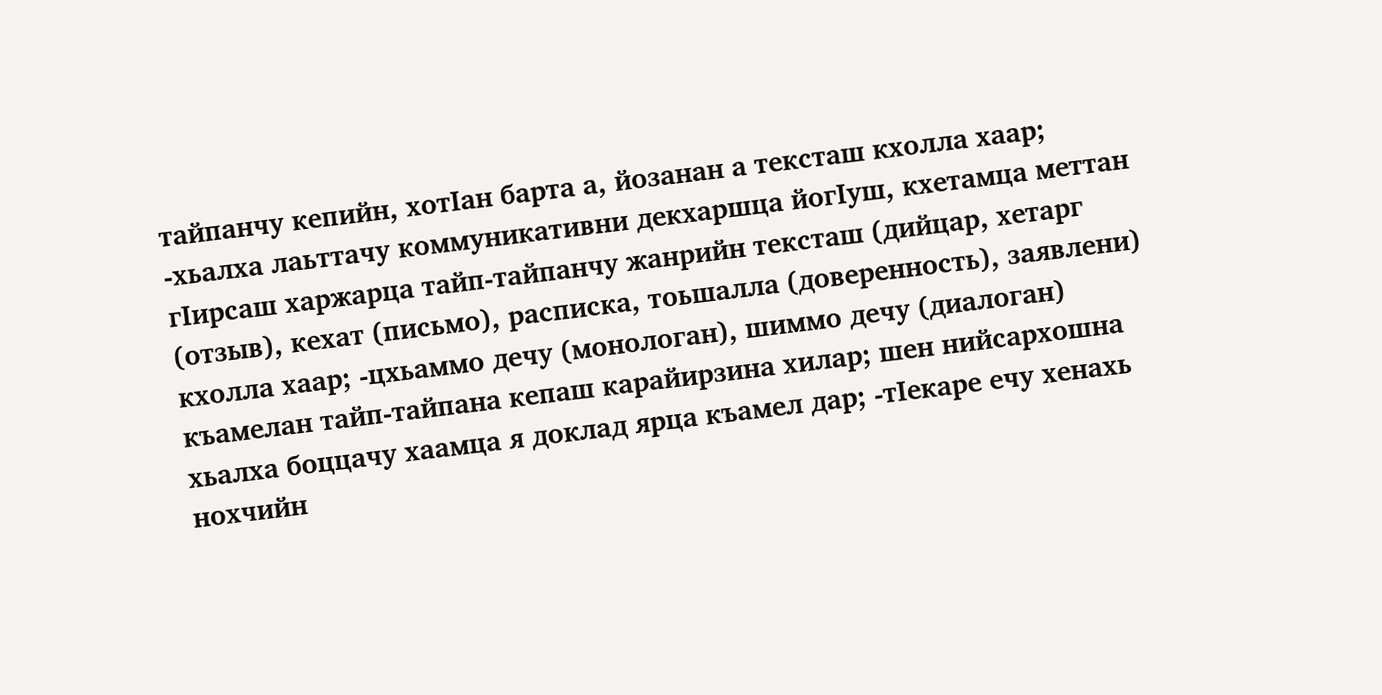тайпанчу кепийн, хотIан барта а, йозанан а тексташ кхолла хаар; -хьалха лаьттачу коммуникативни декхаршца йогIуш, кхетамца меттан гIирсаш харжарца тайп-тайпанчу жанрийн тексташ (дийцар, хетарг (отзыв), кехат (письмо), расписка, тоьшалла (доверенность), заявлени) кхолла хаар; -цхьаммо дечу (монологан), шиммо дечу (диалоган) къамелан тайп-тайпана кепаш карайирзина хилар; шен нийсархошна хьалха боццачу хаамца я доклад ярца къамел дар; -тIекаре ечу хенахь нохчийн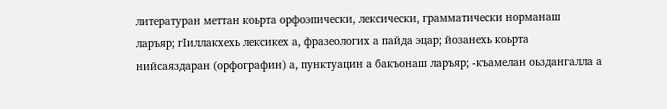литературан меттан коьрта орфоэпически, лексически, грамматически норманаш ларъяр; гIиллакхехь лексикех а, фразеологих а пайда эцар; йозанехь коьрта нийсаяздаран (орфографин) а, пунктуацин а бакъонаш ларъяр; -къамелан оьздангалла а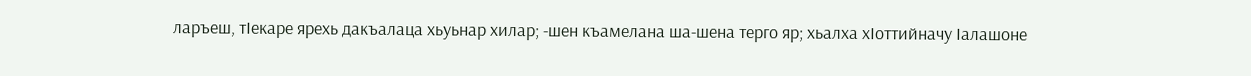ларъеш, тIекаре ярехь дакъалаца хьуьнар хилар; -шен къамелана ша-шена терго яр; хьалха хIоттийначу Iалашоне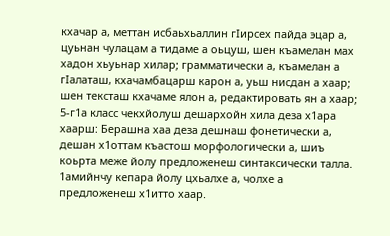кхачар а, меттан исбаьхьаллин гIирсех пайда эцар а, цуьнан чулацам а тидаме а оьцуш, шен къамелан мах хадон хьуьнар хилар; грамматически а, къамелан а гIалаташ, кхачамбацарш карон а, уьш нисдан а хаар; шен тексташ кхачаме ялон а, редактировать ян а хаар; 5-г1а класс чекхйолуш дешархойн хила деза х1ара хаарш: Берашна хаа деза дешнаш фонетически а, дешан х1оттам къастош морфологически а, шиъ коьрта меже йолу предложенеш синтаксически талла. 1амийнчу кепара йолу цхьалхе а, чолхе а предложенеш х1итто хаар.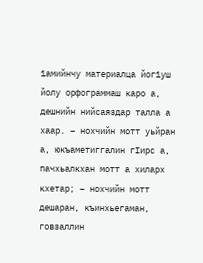1амийнчу материалца йог1уш йолу орфограммаш каро а, дешнийн нийсаяздар талла а хаар. – нохчийн мотт уьйран а, юкъаметиггалин гIирс а, пачхьалкхан мотт а хиларх кхетар; – нохчийн мотт дешаран, къинхьегаман, говзаллин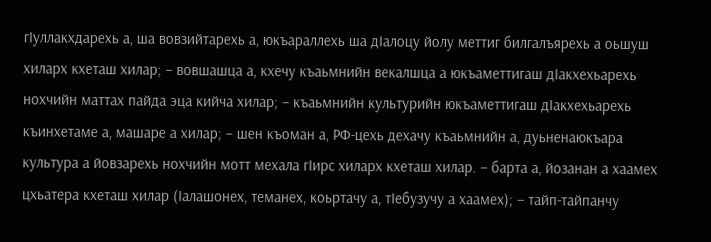гIуллакхдарехь а, ша вовзийтарехь а, юкъараллехь ша дIалоцу йолу меттиг билгалъярехь а оьшуш хиларх кхеташ хилар; – вовшашца а, кхечу къаьмнийн векалшца а юкъаметтигаш дIакхехьарехь нохчийн маттах пайда эца кийча хилар; – къаьмнийн культурийн юкъаметтигаш дIакхехьарехь къинхетаме а, машаре а хилар; – шен къоман а, РФ-цехь дехачу къаьмнийн а, дуьненаюкъара культура а йовзарехь нохчийн мотт мехала гIирс хиларх кхеташ хилар. – барта а, йозанан а хаамех цхьатера кхеташ хилар (Iалашонех, теманех, коьртачу а, тIебузучу а хаамех); – тайп-тайпанчу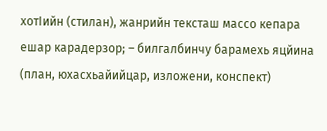хотIийн (стилан), жанрийн тексташ массо кепара ешар карадерзор; – билгалбинчу барамехь яцйина (план, юхасхьайийцар, изложени, конспект)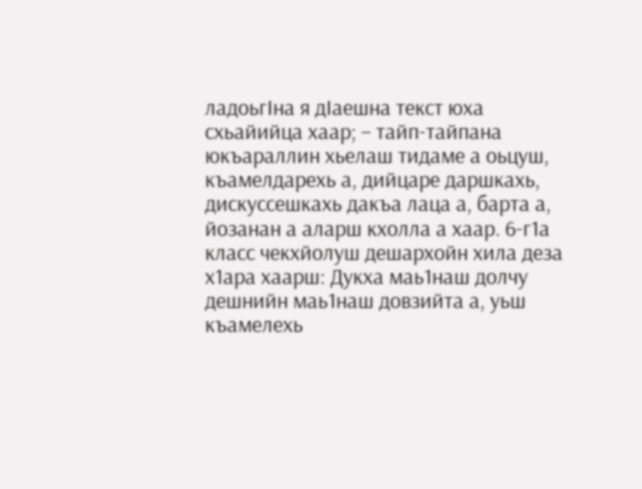ладоьгIна я дIаешна текст юха схьайийца хаар; – тайп-тайпана юкъараллин хьелаш тидаме а оьцуш, къамелдарехь а, дийцаре даршкахь, дискуссешкахь дакъа лаца а, барта а, йозанан а аларш кхолла а хаар. 6-г1а класс чекхйолуш дешархойн хила деза х1ара хаарш: Дукха маь1наш долчу дешнийн маь1наш довзийта а, уьш къамелехь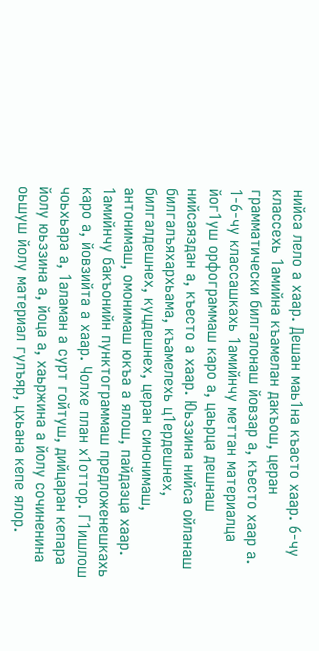нийса лело а хаар. Дешан маь1на къасто хаар. 6-чу классехь 1амийна къамелан дакъош, церан грамматически билгалонаш йовзар а, къесто хаар а. 1-6-чу классашкахь 1амийнчу меттан материалца йог1уш орфограммаш каро а, цаьрца дешнаш нийсаяздан а, къесто а хаар. Юьззина нийса ойланаш билгалъяхархьама, къамелехь ц1ердешнех, билгалдешнех, куцдешнех, церан синонимаш, антонимаш, омонимаш юкъа а ялош, пайдаэца хаар. 1амийнчу бакъонийн пунктограммаш предложенешкахь каро а, йовзийта а хаар. Чолхе план х1оттор. Г1ишлош чоьхьара а, 1аламан а сурт гойтуш, дийцаран кепара йолу юьззина а, йоца а, хаьржина а йолу сочиненина оьшуш йолу материал гулъяр, цхьана кепе ялор.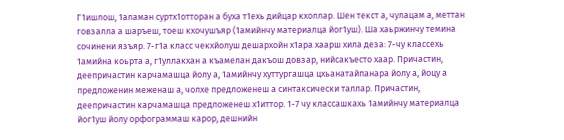Г1ишлош, 1аламан суртх1отторан а буха т1ехь дийцар кхоллар. Шен текст а, чулацам а, меттан говзалла а шаръеш, тоеш кхочушъяр (1амийнчу материалца йог1уш). Ша хаьржинчу темина сочинени язъяр. 7-г1а класс чекхйолуш дешархойн х1ара хаарш хила деза: 7-чу классехь 1амийна коьрта а, г1уллакхан а къамелан дакъош довзар, нийсакъесто хаар. Причастин, деепричастин карчамашца йолу а, 1амийнчу хуттургашца цхьанатайпанара йолу а, йоцу а предложенин меженаш а, чолхе предложенеш а синтаксически таллар. Причастин, деепричастин карчамашца предложенеш х1иттор. 1-7 чу классашкахь 1амийнчу материалца йог1уш йолу орфограммаш карор, дешнийн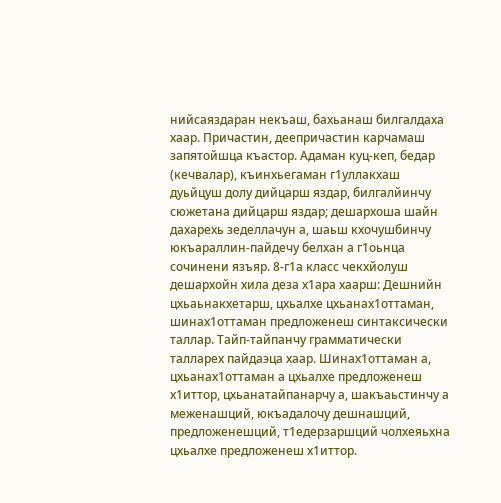нийсаяздаран некъаш, бахьанаш билгалдаха хаар. Причастин, деепричастин карчамаш запятойшца къастор. Адаман куц-кеп, бедар (кечвалар), къинхьегаман г1уллакхаш дуьйцуш долу дийцарш яздар, билгалйинчу сюжетана дийцарш яздар; дешархоша шайн дахарехь зеделлачун а, шаьш кхочушбинчу юкъараллин-пайдечу белхан а г1оьнца сочинени язъяр. 8-г1а класс чекхйолуш дешархойн хила деза х1ара хаарш: Дешнийн цхьаьнакхетарш, цхьалхе цхьанах1оттаман, шинах1оттаман предложенеш синтаксически таллар. Тайп-тайпанчу грамматически талларех пайдаэца хаар. Шинах1оттаман а, цхьанах1оттаман а цхьалхе предложенеш х1иттор, цхьанатайпанарчу а, шакъаьстинчу а меженашций, юкъадалочу дешнашций, предложенешций, т1едерзаршций чолхеяьхна цхьалхе предложенеш х1иттор.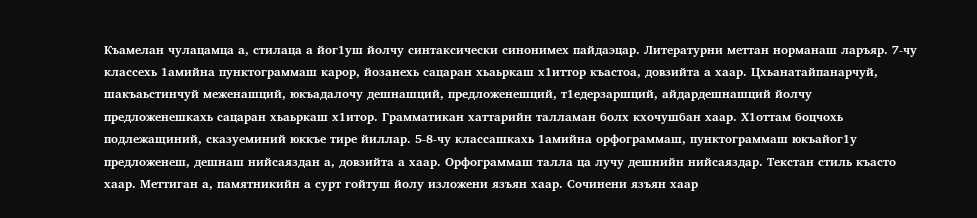Къамелан чулацамца а, стилаца а йог1уш йолчу синтаксически синонимех пайдаэцар. Литературни меттан норманаш ларъяр. 7-чу классехь 1амийна пунктограммаш карор, йозанехь сацаран хьаьркаш х1иттор къастоа, довзийта а хаар. Цхьанатайпанарчуй, шакъаьстинчуй меженашций, юкъадалочу дешнашций, предложенешций, т1едерзаршций, айдардешнашций йолчу предложенешкахь сацаран хьаьркаш х1итор. Грамматикан хаттарийн талламан болх кхочушбан хаар. Х1оттам боцчохь подлежащиний, сказуеминий юккъе тире йиллар. 5-8-чу классашкахь 1амийна орфограммаш, пунктограммаш юкъайог1у предложенеш, дешнаш нийсаяздан а, довзийта а хаар. Орфограммаш талла ца лучу дешнийн нийсаяздар. Текстан стиль къасто хаар. Меттиган а, памятникийн а сурт гойтуш йолу изложени язъян хаар. Сочинени язъян хаар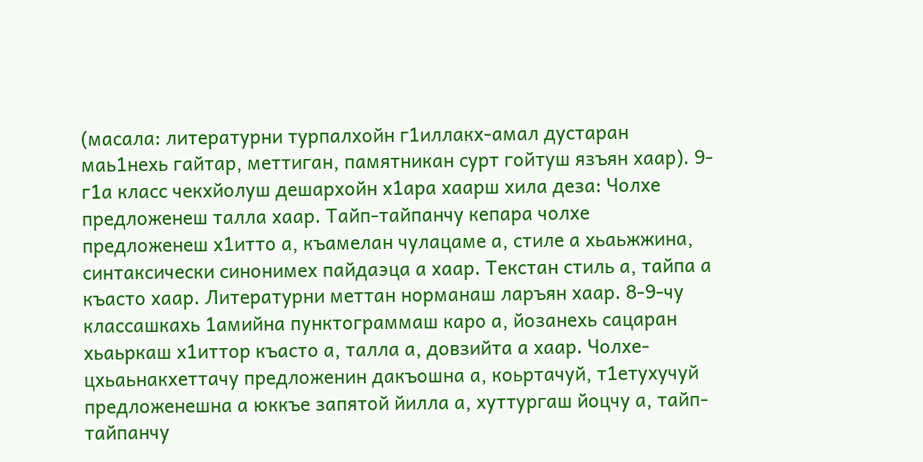(масала: литературни турпалхойн г1иллакх-амал дустаран маь1нехь гайтар, меттиган, памятникан сурт гойтуш язъян хаар). 9-г1а класс чекхйолуш дешархойн х1ара хаарш хила деза: Чолхе предложенеш талла хаар. Тайп-тайпанчу кепара чолхе предложенеш х1итто а, къамелан чулацаме а, стиле а хьаьжжина, синтаксически синонимех пайдаэца а хаар. Текстан стиль а, тайпа а къасто хаар. Литературни меттан норманаш ларъян хаар. 8-9-чу классашкахь 1амийна пунктограммаш каро а, йозанехь сацаран хьаьркаш х1иттор къасто а, талла а, довзийта а хаар. Чолхе-цхьаьнакхеттачу предложенин дакъошна а, коьртачуй, т1етухучуй предложенешна а юккъе запятой йилла а, хуттургаш йоцчу а, тайп-тайпанчу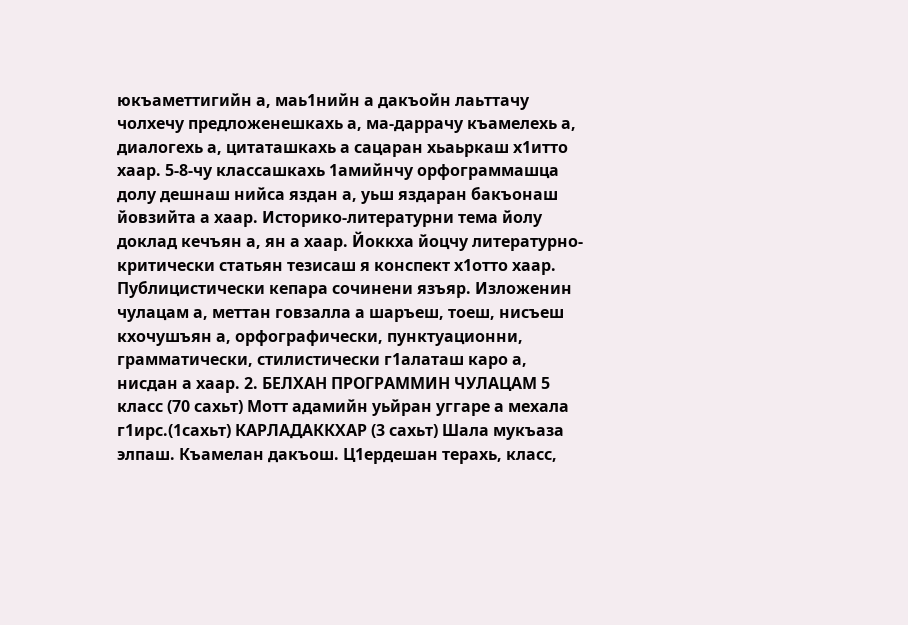юкъаметтигийн а, маь1нийн а дакъойн лаьттачу чолхечу предложенешкахь а, ма-даррачу къамелехь а, диалогехь а, цитаташкахь а сацаран хьаьркаш х1итто хаар. 5-8-чу классашкахь 1амийнчу орфограммашца долу дешнаш нийса яздан а, уьш яздаран бакъонаш йовзийта а хаар. Историко-литературни тема йолу доклад кечъян а, ян а хаар. Йоккха йоцчу литературно-критически статьян тезисаш я конспект х1отто хаар. Публицистически кепара сочинени язъяр. Изложенин чулацам а, меттан говзалла а шаръеш, тоеш, нисъеш кхочушъян а, орфографически, пунктуационни, грамматически, стилистически г1алаташ каро а, нисдан а хаар. 2. БЕЛХАН ПРОГРАММИН ЧУЛАЦАМ 5 класс (70 сахьт) Мотт адамийн уьйран уггаре а мехала г1ирс.(1сахьт) КАРЛАДАККХАР (3 сахьт) Шала мукъаза элпаш. Къамелан дакъош. Ц1ердешан терахь, класс,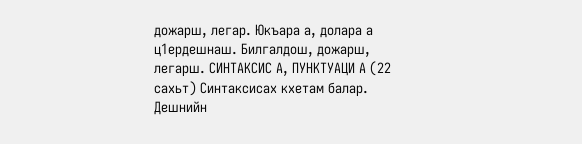дожарш, легар. Юкъара а, долара а ц1ердешнаш. Билгалдош, дожарш, легарш. СИНТАКСИС А, ПУНКТУАЦИ А (22 сахьт) Синтаксисах кхетам балар. Дешнийн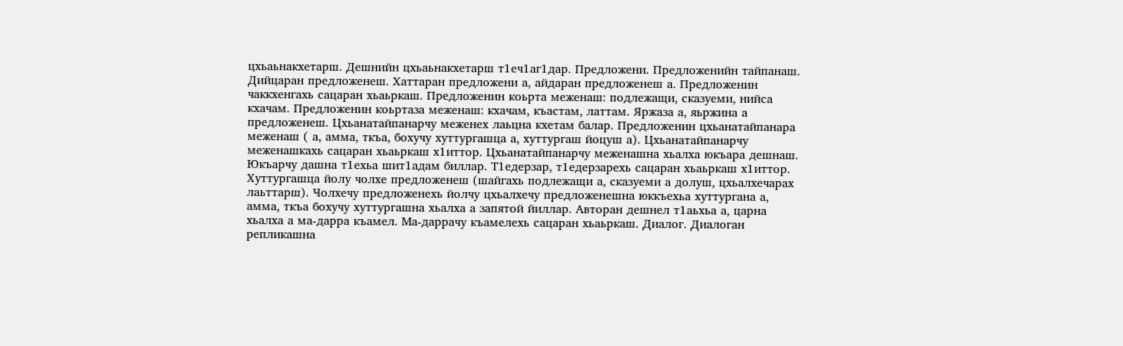цхьаьнакхетарш. Дешнийн цхьаьнакхетарш т1еч1аг1дар. Предложени. Предложенийн тайпанаш. Дийцаран предложенеш. Хаттаран предложени а, айдаран предложенеш а. Предложенин чаккхенгахь сацаран хьаьркаш. Предложенин коьрта меженаш: подлежащи, сказуеми, нийса кхачам. Предложенин коьртаза меженаш: кхачам, къастам, латтам. Яржаза а, яьржина а предложенеш. Цхьанатайпанарчу меженех лаьцна кхетам балар. Предложенин цхьанатайпанара меженаш ( а, амма, ткъа, бохучу хуттургашца а, хуттургаш йоцуш а). Цхьанатайпанарчу меженашкахь сацаран хьаьркаш х1иттор. Цхьанатайпанарчу меженашна хьалха юкъара дешнаш. Юкъарчу дашна т1ехьа шит1адам биллар. Т1едерзар, т1едерзарехь сацаран хьаьркаш х1иттор. Хуттургашца йолу чолхе предложенеш (шайгахь подлежащи а, сказуеми а долуш, цхьалхечарах лаьттарш). Чолхечу предложенехь йолчу цхьалхечу предложенешна юккъехьа хуттургана а, амма, ткъа бохучу хуттургашна хьалха а запятой йиллар. Авторан дешнел т1аьхьа а, царна хьалха а ма-дарра къамел. Ма-даррачу къамелехь сацаран хьаьркаш. Диалог. Диалоган репликашна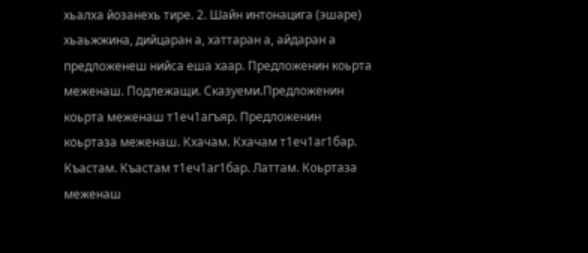хьалха йозанехь тире. 2. Шайн интонацига (эшаре) хьаьжжина, дийцаран а, хаттаран а, айдаран а предложенеш нийса еша хаар. Предложенин коьрта меженаш. Подлежащи. Сказуеми.Предложенин коьрта меженаш т1еч1агъяр. Предложенин коьртаза меженаш. Кхачам. Кхачам т1еч1аг1бар. Къастам. Къастам т1еч1аг1бар. Латтам. Коьртаза меженаш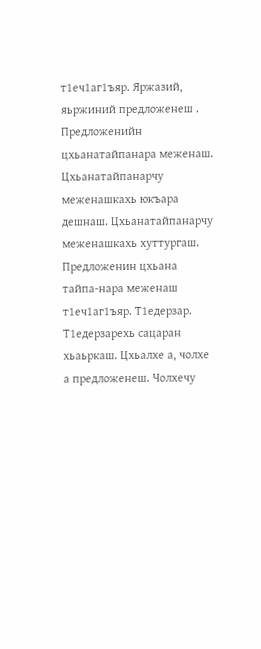т1еч1аг1ъяр. Яржазий, яьржиний предложенеш . Предложенийн цхьанатайпанара меженаш. Цхьанатайпанарчу меженашкахь юкъара дешнаш. Цхьанатайпанарчу меженашкахь хуттургаш. Предложенин цхьана тайпа-нара меженаш т1еч1аг1ъяр. Т1едерзар. Т1едерзарехь сацаран хьаьркаш. Цхьалхе а, чолхе а предложенеш. Чолхечу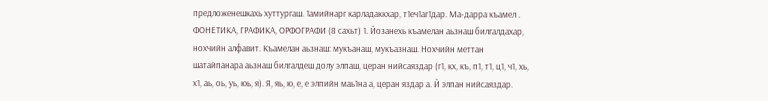предложенешкахь хуттургаш. 1амийнарг карладаккхар, т1еч1аг1дар. Ма-дарра къамел . ФОНЕТИКА, ГРАФИКА, ОРФОГРАФИ (8 сахьт) 1. Йозанехь къамелан аьзнаш билгалдахар, нохчийн алфавит. Къамелан аьзнаш: мукъанаш, мукъазнаш. Нохчийн меттан шатайпанара аьзнаш билгалдеш долу элпаш, церан нийсаяздар (г1, кх, къ, п1, т1, ц1, ч1, хь, х1, аь, оь, уь, юь, я). Я, яь, ю, е, е элпийн маь1на а, церан яздар а. Й элпан нийсаяздар.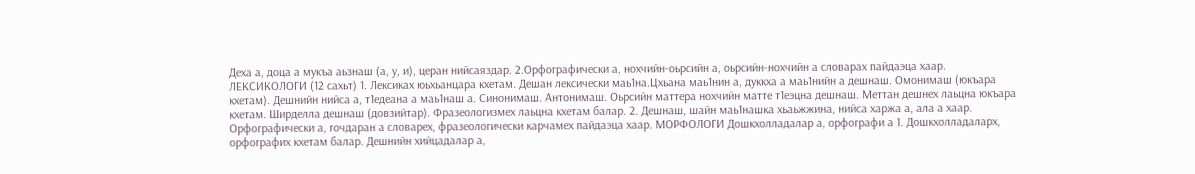Деха а, доца а мукъа аьзнаш (а, у, и), церан нийсаяздар. 2.Орфографически а, нохчийн-оьрсийн а, оьрсийн-нохчийн а словарах пайдаэца хаар. ЛЕКСИКОЛОГИ (12 сахьт) 1. Лексиках юьхьанцара кхетам. Дешан лексически маь1на.Цхьана маь1нин а, дуккха а маь1нийн а дешнаш. Омонимаш (юкъара кхетам). Дешнийн нийса а, т1едеана а маь1наш а. Синонимаш. Антонимаш. Оьрсийн маттера нохчийн матте т1еэцна дешнаш. Меттан дешнех лаьцна юкъара кхетам. Ширделла дешнаш (довзийтар). Фразеологизмех лаьцна кхетам балар. 2. Дешнаш, шайн маь1нашка хьаьжжина, нийса харжа а, ала а хаар. Орфографически а, гочдаран а словарех, фразеологически карчамех пайдаэца хаар. МОРФОЛОГИ Дошкхолладалар а, орфографи а 1. Дошкхолладаларх, орфографих кхетам балар. Дешнийн хийцадалар а,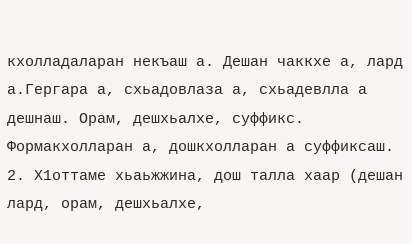кхолладаларан некъаш а. Дешан чаккхе а, лард а.Гергара а, схьадовлаза а, схьадевлла а дешнаш. Орам, дешхьалхе, суффикс. Формакхолларан а, дошкхолларан а суффиксаш. 2. Х1оттаме хьаьжжина, дош талла хаар (дешан лард, орам, дешхьалхе,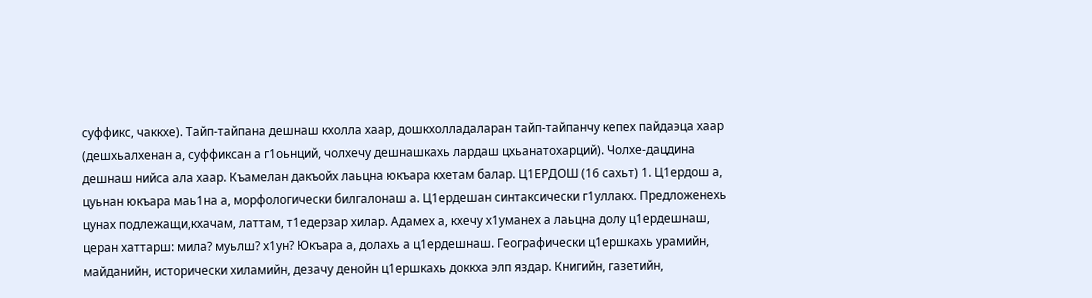суффикс, чаккхе). Тайп-тайпана дешнаш кхолла хаар, дошкхолладаларан тайп-тайпанчу кепех пайдаэца хаар (дешхьалхенан а, суффиксан а г1оьнций, чолхечу дешнашкахь лардаш цхьанатохарций). Чолхе-дацдина дешнаш нийса ала хаар. Къамелан дакъойх лаьцна юкъара кхетам балар. Ц1ЕРДОШ (16 сахьт) 1. Ц1ердош а, цуьнан юкъара маь1на а, морфологически билгалонаш а. Ц1ердешан синтаксически г1уллакх. Предложенехь цунах подлежащи,кхачам, латтам, т1едерзар хилар. Адамех а, кхечу х1уманех а лаьцна долу ц1ердешнаш, церан хаттарш: мила? муьлш? х1ун? Юкъара а, долахь а ц1ердешнаш. Географически ц1ершкахь урамийн, майданийн, исторически хиламийн, дезачу денойн ц1ершкахь доккха элп яздар. Книгийн, газетийн,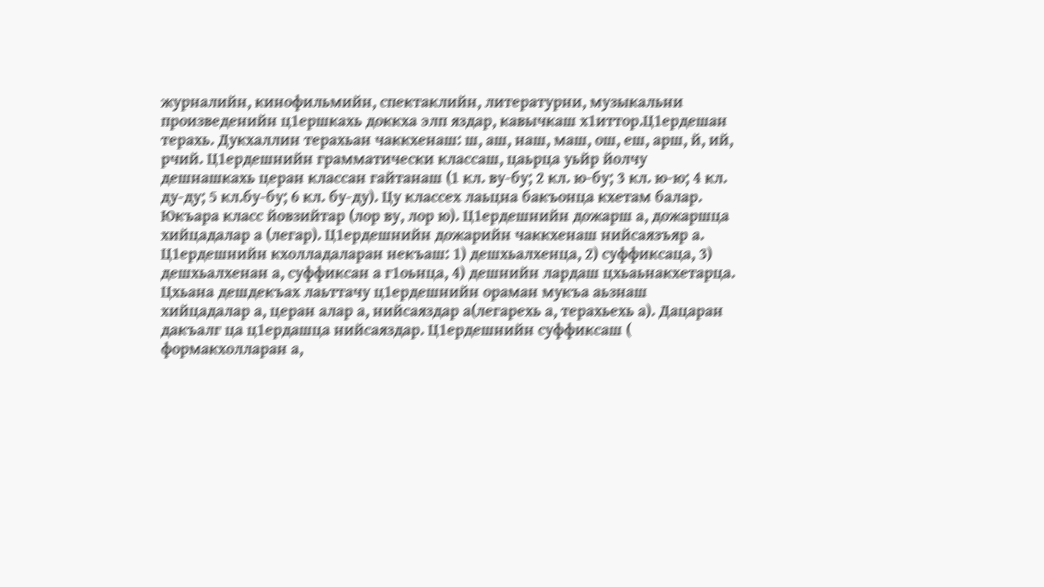журналийн, кинофильмийн, спектаклийн, литературни, музыкальни произведенийн ц1ершкахь доккха элп яздар, кавычкаш х1иттор.Ц1ердешан терахь. Дукхаллин терахьан чаккхенаш: ш, аш, наш, маш, ош, еш, арш, й, ий, рчий. Ц1ердешнийн грамматически классаш, цаьрца уьйр йолчу дешнашкахь церан классан гайтанаш (1 кл. ву-бу; 2 кл. ю-бу; 3 кл. ю-ю; 4 кл. ду-ду; 5 кл.бу-бу; 6 кл. бу-ду). Цу классех лаьцна бакъонца кхетам балар. Юкъара класс йовзийтар (лор ву, лор ю). Ц1ердешнийн дожарш а, дожаршца хийцадалар а (легар). Ц1ердешнийн дожарийн чаккхенаш нийсаязъяр а. Ц1ердешнийн кхолладаларан некъаш: 1) дешхьалхенца, 2) суффиксаца, 3) дешхьалхенан а, суффиксан а г1оьнца, 4) дешнийн лардаш цхьаьнакхетарца. Цхьана дешдекъах лаьттачу ц1ердешнийн ораман мукъа аьзнаш хийцадалар а, церан алар а, нийсаяздар а(легарехь а, терахьехь а). Дацаран дакъалг ца ц1ердашца нийсаяздар. Ц1ердешнийн суффиксаш ( формакхолларан а,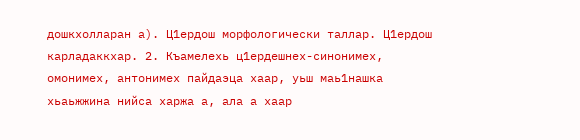дошкхолларан а). Ц1ердош морфологически таллар. Ц1ердош карладаккхар. 2. Къамелехь ц1ердешнех-синонимех, омонимех, антонимех пайдаэца хаар, уьш маь1нашка хьаьжжина нийса харжа а, ала а хаар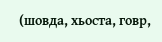(шовда, хьоста, говр,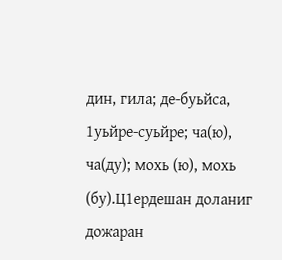дин, гила; де-буьйса, 1уьйре-суьйре; ча(ю), ча(ду); мохь (ю), мохь (бу).Ц1ердешан доланиг дожаран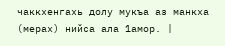чаккхенгахь долу мукъа аз манкха (мерах) нийса ала 1амор. |